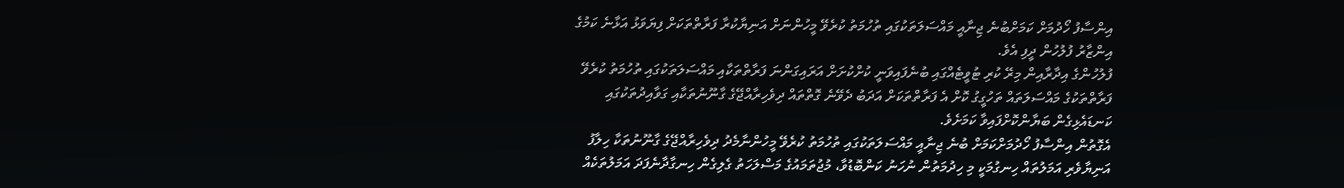އިންސާފު ހޯދުމަށް ކަމަށްބުނެ ޖިނާއީ މައްސަލަތަކުގައި ތުހުމަތު ކުރެވޭ މީހުންނަށް އަނިޔާކުރާ ފަރާތްތަކަށް ފިޔަވަޅު އަޅާނެ ކަމުގެ އިންޒާރު ފުލުހުން ދީފި އެވެ.
ފުލުހުންގެ އިދާރާއިން މިރޭ ކުރި ޓުވީޓެއްގައި ބުނެފައިވަނީ ކުށްކުށަށް އަރައިގަންނަ ފަރާތްތަކާއި މައްސަލަތަކުގައި ތުހުމަތު ކުރެވޭ ފަރާތްތަކުގެ މައްސަލަތައް ތަހުގީގު ކޮށް އެ ފަރާތްތަކަށް އަދަބު ދެވޭނެ ގޮތްތައް ދިވެހިރާއްޖޭގެ ގާނޫނުތަކާއި ގަވާއިދުތަކުގައި ކަނޑައެޅިގެން ބަޔާންކޮށްފައިވާ ކަމަށެވެ.
އެގޮތުން އިންސާފު ހޯދުމަށްކަމަށް ބުނެ ޖިނާއީ މައްސަލަތަކުގައި ތުހުމަތު ކުރެވޭ މީހުންނާމެދު ދިވެހިރާއްޖޭގެ ގާނޫނުތަކާ ހިލާފު އަނިޔާވެރި އަމަލުތައް ހިނގުމަކީ މި ހިދުމަތުން ނުހަނު ކަންބޮޑުވާ، މުޖުތަމައުގެ މަސްލަހަތު ގެލިގެން ހިނގާދާނެފަދަ އަމަލުތަކެއް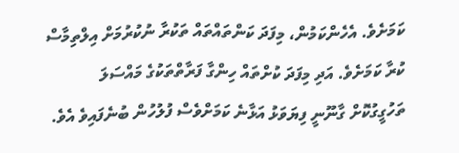ކަމަށެވެ. އެހެންކަމުން، މިފަދަ ކަންތައްތައް ތަކުރާ ނުކުރުމަށް އިލްތިމާސް ކުރާ ކަމަށެވެ. އަދި މިފަދަ ކުށްތައް ހިންގާ ފަރާތްތަކުގެ މައްސަލަ ތަހުގީގުކޮށް ގާނޫނީ ފިޔަވަޅު އަޅާނެ ކަމަށްވެސް ފުލުހުން ބުނެފައިވެ އެވެ.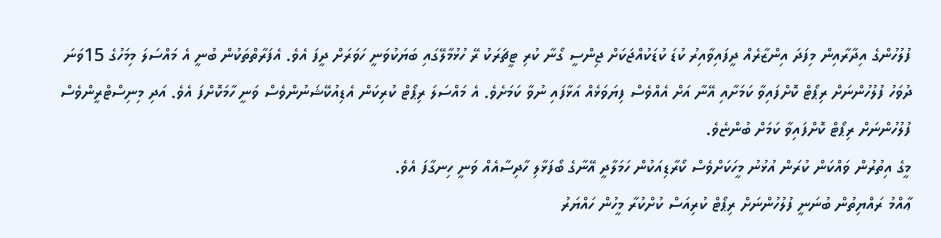ފުލުހުންގެ އިދާރާއިން މިފަދަ އިންޒާރެއް ދީފައިވާއިރު ކުޑަ ކުޑަކުއްޖަކަށް ޖިންސީ ގޯނާ ކުރި ޓީޗަރަކު ރޭ ހުޅުމާލޭގައި ބަޔަކުވަނީ ހަވަރަށް ދީފަ އެވެ. އެފަރާތްތަކުން ބުނީ އެ މައްސަލަ މިމަހުގެ 15ވަނަ ދުވަހު ފުލުހުންނަށް ރިޕޯޓް ކޮށްފައިވާ ކަމަށާއި އޭނާ އަށް އެއްވެސް ފިޔަވަޅެއް އަޅާފައި ނުވާ ކަމަށެވެ. އެ މައްސަލަ ރިޕޯޓް ކުރިކަން އެޑިއުކޭޝަނުންވެސް ވަނީ ހާމަކޮށްފަ އެވެ. އަދި މިނިސްޓްރީންވެސް ފުލުހުންނަށް ރިޕޯޓް ކޮށްފައިވާ ކަމަށް ބުންޏެވެ.
މީގެ އިތުރުން ވައްކަން ކުރަން އުޅުނު މީހަކަށްވެސް ކޯރާޑިއަކުން ހަމަލާދީ އޭނާގެ ބޯފަޅާލި ހާދިސާއެއް ވަނީ ހިނގާފަ އެވެ.
ޢާއްމު ރައްޔިތުން ބުނަނީ ފުލުހުންނަށް ރިޕޯޓް ކުރިއަސް ކުށްކުރާ މީހުން ހައްޔަރު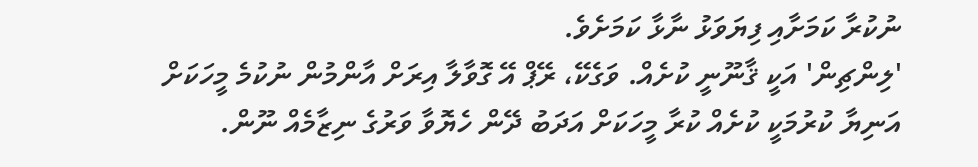ނުކުރާ ކަމަށާއި ފިޔަވަޅު ނާޅާ ކަމަށެވެ.
'ލިންޗިން' އަކީ ޤާނޫނީ ކުށެއް. ވަގެކޭ، ރޭޕް އޭ ގޮވާލާ އިރަށް އާންމުން ނުކުމެ މީހަކަށް އަނިޔާ ކުރުމަކީ ކުށެއް ކުރާ މީހަކަށް އަދަބު ދޭން ހެޔޮވާ ވަރުގެ ނިޒާމެއް ނޫން.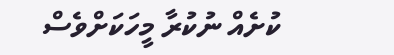ކުށެއް ނުކުރާ މީހަކަށްވެސް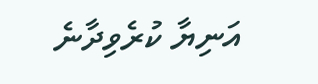އަނިޔާ ކުރެވިދާނެ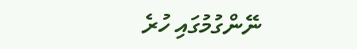ނޭންގުމުގައި ހުރެ